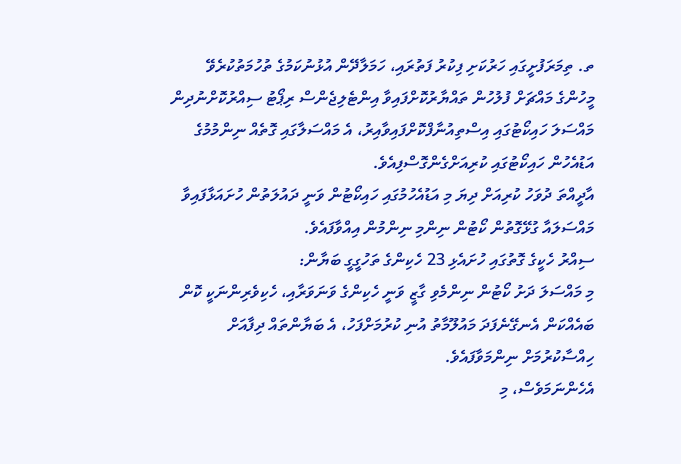ތ. ތިމަރަފުށީގައި ހަރުކަށި ފިކުރު ފަތުރައި، ހަމަލާދޭން އުޅުނުކަމުގެ ތުހުމަތުކުރެވޭ މީހުންގެ މައްޗަށް ފުލުހުން ތައްޔާރުކޮށްފައިވާ އިންޓެލިޖެންސް ރިޕޯޓު ސިއްރުކޮށްނުދިން މައްސަލަ ހައިކޯޓުގައި އިސްތިއުނާފްކޮށްފައިވާއިރު، އެ މައްސަލާގައި ގޮތެއް ނިންމުމުގެ އަޑުއެހުން ހައިކޯޓުގައި ކުރިއަށްގެންގޮސްފިއެވެ.
އާދީއްތަ ދުވަހު ކުރިއަށް ދިޔަ މި އަޑުއެހުމުގައި ހައިކޯޓުން ވަނީ ދައުލަތުން ހުށައަޅާފައިވާ މައްސަލައާ ގުޅޭގޮތުން ކޯޓުން ނިންމި ނިންމުން އިއްވާފައެވެ.
ސިއްރު ހެކީގެ ގޮތުގައި ހުށައެޅި 23 ހެކިންގެ ތަހުގީގީ ބަޔާން:
މި މައްސަލަ ދަށު ކޯޓުން ނިންމެވި ގާޒީ ވަނީ ހެކިންގެ ވަނަވަރާއި، ހެކިވެރިންނަކީ ކޮން ބައެއްކަން އެނގޭނެފަދަ މައުލޫމާތު އުނި ކުރުމަށްފަހު، އެ ބަޔާންތައް ދިފާއަށް ހިއްސާކުރުމަށް ނިންމަވާފައެވެ.
އެހެންނަމަވެސް، މި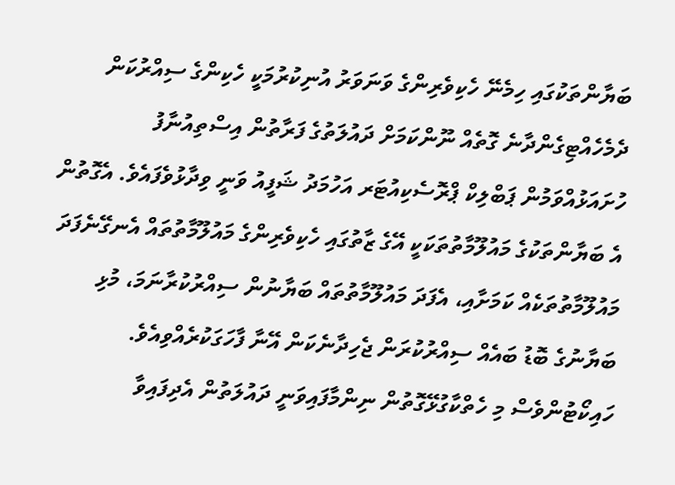ބަޔާންތަކުގައި ހިމެނޭ ހެކިވެރިންގެ ވަނަވަރު އުނިކުރުމަކީ ހެކިންގެ ސިއްރުކަން ދެމެހެއްޓިގެންދާނެ ގޮތެއް ނޫންކަމަށް ދައުލަތުގެ ފަރާތުން އިސްތިއުނާފު ހުށައަޅުއްވަމުން ޕަބްލިކް ޕްރޮސެކިއުޓަރ އަހުމަދު ޝަފީއު ވަނީ ވިދާޅުވެފައެވެ. އެގޮތުން އެ ބަޔާންތަކުގެ މައުލޫމާތުތަކަކީ އޭގެ ޒާތުގައި ހެކިވެރިންގެ މައުލޫމާތުތައް އެނގޭނެފަދަ މައުލޫމާތުތަކެއް ކަމަށާއި، އެފަދަ މައުލޫމާތުތައް ބަޔާނުން ސިއްރުކުރާނަމަ، މުޅި ބަޔާނުގެ ބޮޑު ބައެއް ސިއްރުކުރަން ޖެހިދާނެކަން އޭނާ ފާހަގަކުރެއްވިއެވެ.
ހައިކޯޓުންވެސް މި ހެތްކާގުޅޭގޮތުން ނިންމާފައިވަނީ ދައުލަތުން އެދިފައިވާ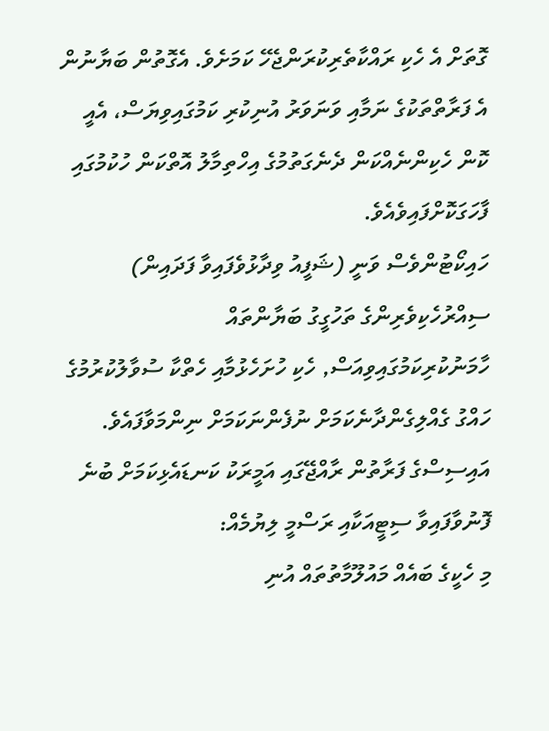ގޮތަށް އެ ހެކި ރައްކާތެރިކުރަންޖެހޭ ކަމަށެވެ. އެގޮތުން ބަޔާނުން އެ ފަރާތްތަކުގެ ނަމާއި ވަނަވަރު އުނިކުރި ކަމުގައިވިޔަސް، އެއީ ކޮން ހެކިންނެއްކަން ދެނެގަތުމުގެ އިހްތިމާލު އޮތްކަން ހުކުމުގައި ފާހަގަކޮށްފައިވެއެވެ.
ހައިކޯޓުންވެސް ވަނީ (ޝަފީއު ވިދާޅުވެފައިވާ ފަދައިން) ސިއްރުހެކިވެރިންގެ ތަހުގީގު ބަޔާންތައް ހާމަނުކުރިކަމުގައިވިއަސް, ހެކި ހުށަހެޅުމާއި ހެތްކާ ސުވާލުކުރުމުގެ ހައްގު ގެއްލިގެންދާނެކަމަށް ނުފެންނަކަމަށް ނިންމަވާފައެވެ.
އައިސިސްގެ ފަރާތުން ރާއްޖޭގައި އަމީރަކު ކަނޑައެޅިކަމަށް ބުނެ ފޮނުވާފައިވާ ސިޓީއަކާއި ރަސްމީ ލިޔުމެއް:
މި ހެކީގެ ބައެއް މައުލޫމާތުތައް އުނި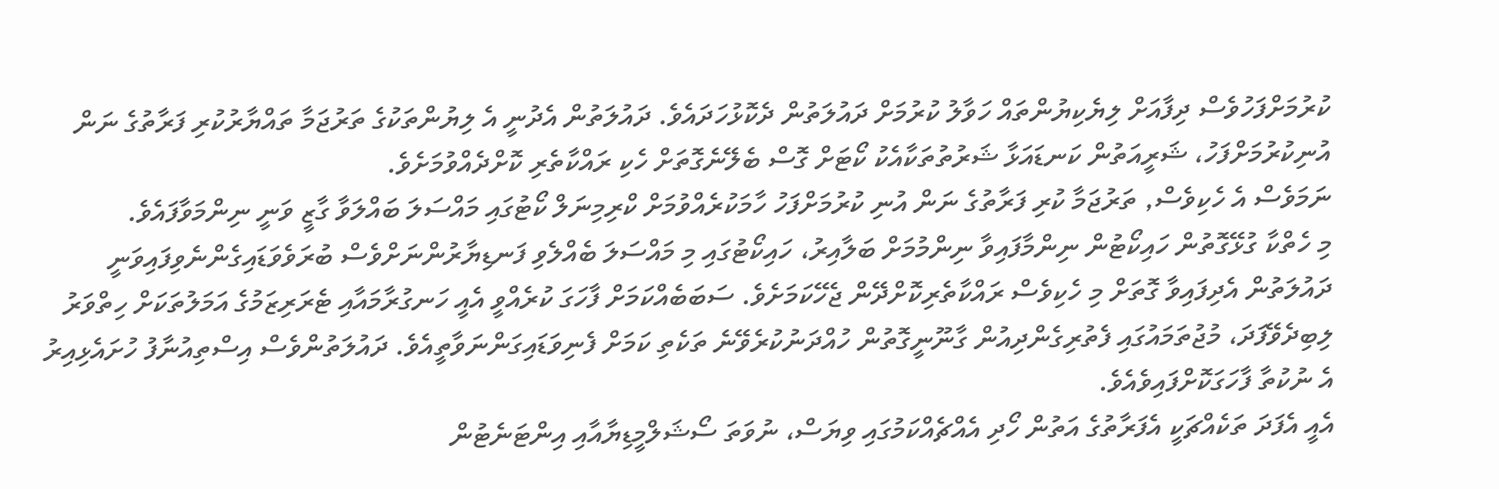ކުރުމަށްފަހުވެސް ދިފާއަށް ލިޔެކިޔުންތައް ހަވާލު ކުރުމަށް ދައުލަތުން ދެކޮޅުހަދައެވެ. ދައުލަތުން އެދުނީ އެ ލިޔުންތަކުގެ ތަރުޖަމާ ތައްޔާރުކުރި ފަރާތުގެ ނަން އުނިކުރުމަށްފަހު، ޝަރީއަތުން ކަނޑައަޅާ ޝަރުތުތަކާއެކު ކޯޓަށް ގޮސް ބެލޭނެގޮތަށް ހެކި ރައްކާތެރި ކޮށްދެއްވުމަށެވެ.
ނަމަވެސް އެ ހެކިވެސް, ތަރުޖަމާ ކުރި ފަރާތުގެ ނަން އުނި ކުރުމަށްފަހު ހާމަކުރެއްވުމަށް ކްރިމިނަލް ކޯޓުގައި މައްސަލަ ބައްލަވާ ގާޒީ ވަނީ ނިންމަވާފައެވެ.
މި ހެތްކާ ގުޅޭގޮތުން ހައިކޯޓުން ނިންމާފައިވާ ނިންމުމަށް ބަލާއިރު، ހައިކޯޓުގައި މި މައްސަލަ ބެއްލެވި ފަނޑިޔާރުންނަށްވެސް ބުރަވެވަޑައިގެންނެވިފައިވަނީ ދައުލަތުން އެދިފައިވާ ގޮތަށް މި ހެކިވެސް ރައްކާތެރިކޮށްދޭން ޖެހޭކަމަށެވެ. ސަބަބެއްކަމަށް ފާހަގަ ކުރެއްވީ އެއީ ހަނގުރާމައާއި ޓެރަރިޒަމުގެ އަމަލުތަކަށް ހިތްވަރު ލިބިދެވޭފަދަ، މުޖުތަމައުގައި ފެތުރިގެންދިއުން ގާނޫނީގޮތުން ހުއްދަނުކުރެވޭނެ ތަކެތި ކަމަށް ފެނިވަޑައިގަންނަވާތީއެވެ. ދައުލަތުންވެސް އިސްތިއުނާފު ހުށައެޅިއިރު އެ ނުކުތާ ފާހަގަކޮށްފައިވެއެވެ.
އެއީ އެފަދަ ތަކެއްޗަކީ އެފަރާތުގެ އަތުން ހޯދި އެއްޗެއްކަމުގައި ވިޔަސް، ނުވަތަ ސޯޝަލްމީޑިޔާއާއި އިންޓަނެޓުން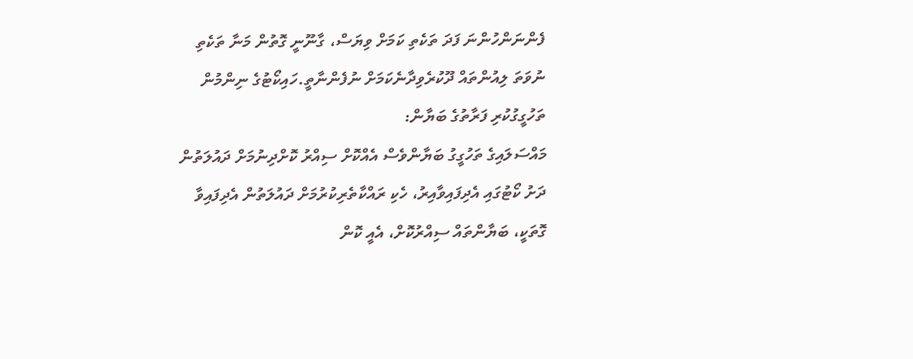ފެންނަންހުންނަ ފަދަ ތަކެތި ކަމަށް ވިޔަސް، ގާނޫނީ ގޮތުން މަނާ ތަކެތި ނުވަތަ ލިއުންތައް ދޫކުރެވިދާނެކަމަށް ނުފެންނާތީ.ހައިކޯޓުގެ ނިންމުން
ތަހުގީގުކުރި ފަރާތުގެ ބަޔާން:
މައްސަލައިގެ ތަހުގީގު ބަޔާންވެސް އެއްކޮށް ސިއްރު ކޮށްދިނުމަށް ދައުލަތުން ދަށު ކޯޓުގައި އެދިފައިވާއިރު، ހެކި ރައްކާތެރިކުރުމަށް ދައުލަތުން އެދިފައިވާ ގޮތަކީ، ބަޔާންތައް ސިއްރުކޮށް، އެއީ ކޮން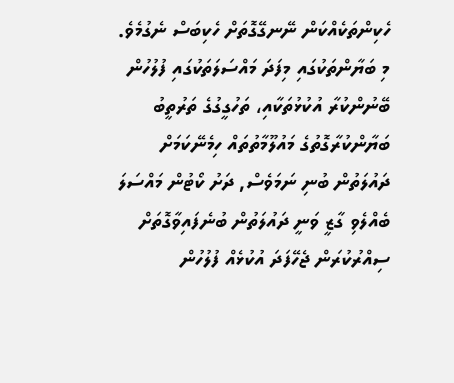ހެކިންތަކެއްކަން ނޭނގޭގޮތަށް ހެކިބަސް ނެގުމެވެ.
މި ބަޔާންތަކުގައި މިފަދަ މައްސަލަތަކުގައި ފުލުހުން ބޭނުންކުރާ އުކުޅުތަކާއި، ތަހުގީގުގެ ތަރުތީބު ބަޔާންކުރާގޮތުގެ މައުލޫމާތުތައް ހިމެނޭކަމަށް ދައުލަތުން ބުނި ނަމަވެސް, ދަށު ކޯޓުން މައްސަލަ ބެއްލެވި ގާޒީ ވަނީ ދައުލަތުން ބުނެފައިވާގޮތަށް ސިއްރުކުރަން ޖެހޭފަދަ އުކުޅެއް ފުލުހުން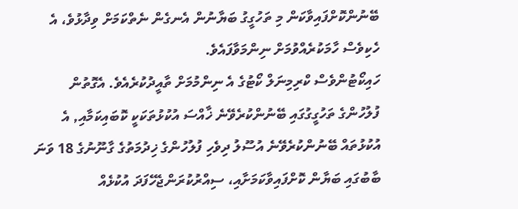ބޭނުންކޮށްފައިވާކަން މި ތަހުގީގު ބަޔާނުން އެނގެން ނެތްކަމަށް ވިދާޅުވެ، އެ ހެކިވެސް ހާމަކުރެއްވުމަށް ނިންމަވާފައެވެ.
ހައިކޯޓުންވެސް ކްރިމިނަލް ކޯޓުގެ އެ ނިންމުމަށް ތާއީދުކުރެއެވެ. އެގޮތުން ފުލުހުންގެ ތަހުގީގުގައި ބޭނުންކުރެވޭނެ ޚާއްސަ އުކުޅުތަކަކީ ކޮބައިކަމާއި, އެ އުކުޅުތައް ބޭނުންކުރެވޭނެ އުސޫލު ދިވެހި ފުލުހުންގެ ޚިދުމަތުގެ ގާނޫނުގެ 18 ވަނަ ބާބުގައި ބަޔާން ކޮށްފައިވާކަމަށާއި، ސިއްރުކުރަންޖެހޭފަދަ އުކުޅެއް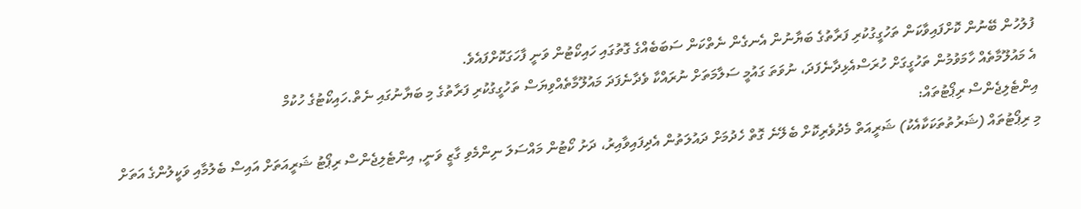ފުލުހުން ބޭނުން ކޮށްފައިވާކަން ތަހުގީގުކުރި ފަރާތުގެ ބަޔާނުން އެނގެން ނެތްކަން ސަބަބެއްގެ ގޮތުގައި ހައިކޯޓުން ވަނީ ފާހަގަކޮށްފައެވެ.
އެ މައުލޫމާތެއް ހާމަވުމުން ތަހުގީގަށް ހުރަސްއެޅިދާނެފަދަ، ނުވަތަ ގައުމީ ސަލާމަތަށް ނުރައްކާ ވެދާނެފަދަ މައުލޫމާތެއްވިޔަސް ތަހުގީގުކުރި ފަރާތުގެ މި ބަޔާނުގައި ނެތް.ހައިކޯޓުގެ ހުކުމް
އިންޓެލިޖެންސް ރިޕޯޓުތައް:
މި ރިޕޯޓުތައް (ޝަރުތުތަކަކާއެކު) ޝަރީއަތް މެދުވެރިކޮށް ބެލޭނެ ގޮތް ހެދުމަށް ދައުލަތުން އެދިފައިވާއިރު، ދަށު ކޯޓުން މައްސަލަ ނިންމެވި ގާޒީ ވަނީ, އިންޓެލިޖެންސް ރިޕޯޓު ޝަރީއަތަށް އައިސް ބެލުމާއި ވަކީލުންގެ އަތަށް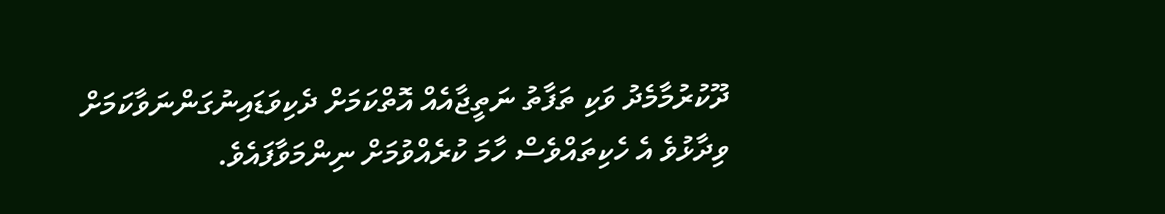ދޫކުރުމާމެދު ވަކި ތަފާތު ނަތީޖާއެއް އޮތްކަމަށް ދެކިވަޑައިނުގަންނަވާކަމަށް ވިދާޅުވެ އެ ހެކިތައްވެސް ހާމަ ކުރެއްވުމަށް ނިންމަވާފައެވެ.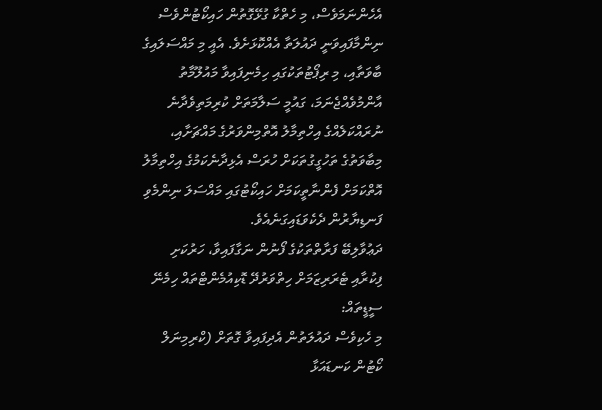އެހެންނަމަވެސް، މި ހެތްކާ ގުޅޭގޮތުން ހައިކޯޓުންވެސް ނިންމާފައިވަނީ ދައުލަތާ އެއްކޮޅަށެވެ. އެއީ މި މައްސަލައިގެ ބާވަތާއި، މި ރިޕޯޓުތަކުގައި ހިމެނިފައިވާ މައުލޫމާތު އާންމުވެއްޖެނަމަ، ގައުމީ ސަލާމަތަށް ކުރިމަތިވެދާނެ ނުރައްކަލެއްގެ އިހްތިމާލު އޮތްމިންވަރުގެ މައްޗަށާއި، މިބާވަތުގެ ތަހުގީގުތަކަށް ހުރަސް އެޅިދާނެކަމުގެ އިހްތިމާލު އޮތްކަމަށް ފެންނާތީކަމަށް ހައިކޯޓުގައި މައްސަލަ ނިންމެވި ފަނޑިޔާރުން ދެކެވަޑައިގަނެއެވެ.
ދަޢުވާލިބޭ ފަރާތްތަކުގެ ފޯނުން ނަގާފައިވާ، ހަރުކަށި ފިކުރާއި ޓެރަރިޒަމަށް ހިތްވަރުދޭ ޑޮކިއުމެންޓްތައް ހިމެނޭ ސީޑީތައް:
މި ހެކިވެސް ދައުލަތުން އެދިފައިވާ ގޮތަށް (ކްރިމިނަލް ކޯޓުން ކަނޑައަޅާ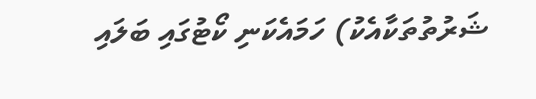ޝަރުތުތަކާއެކު) ހަމައެކަނި ކޯޓުގައި ބަލައި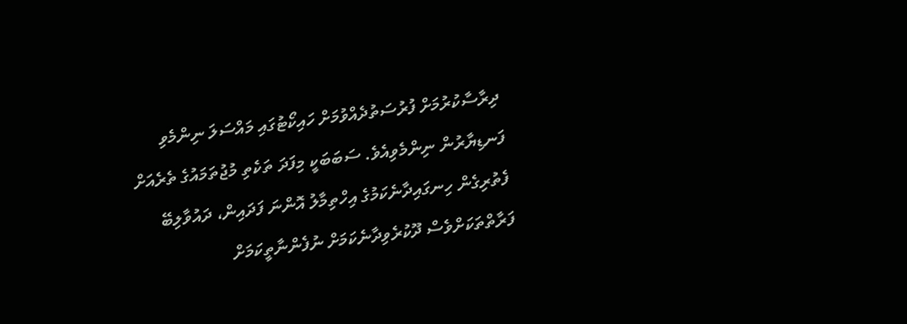ދިރާސާކުރުމަށް ފުރުސަތުދެއްވުމަށް ހައިކޯޓުގައި މައްސަލަ ނިންމެވި ފަނޑިޔާރުން ނިންމެވިއެވެ. ސަބަބަކީ މިފަދަ ތަކެތި މުޖުތަމައުގެ ތެރެއަށް ފެތުރިގެން ހިނގައިދާނެކަމުގެ އިހްތިމާލު އޮންނަ ފަދައިން، ދައުވާލިބޭ ފަރާތްތަކަށްވެސް ދޫކުރެވިދާނެކަމަށް ނުފެންނާތީކަމަށް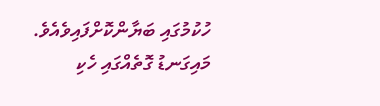ހުކުމުގައި ބަޔާންކޮށްފައިވެއެވެ.
މައިގަނޑު ގޮތެއްގައި ހެކި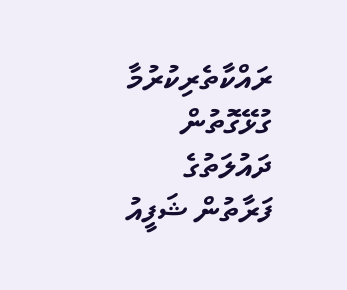ރައްކާތެރިކުރުމާ ގުޅޭގޮތުން ދައުލަތުގެ ފަރާތުން ޝަފީއު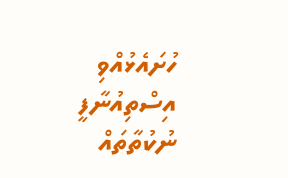ހުށައެޅުއްވި އިސްތިއުނާފީ ނުކުތާތައް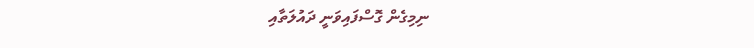ނިމިގެން ގޮސްފައިވަނީ ދައުލަތާއި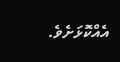އެއްކޮޅަށެވެ.